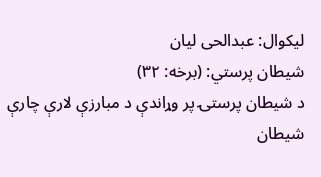لیکوال: عبدالحی لیان
شیطان پرستي: (برخه: ۳۲)
د شیطان پرستۍ پر وړاندې د مبارزې لارې چارې
شيطان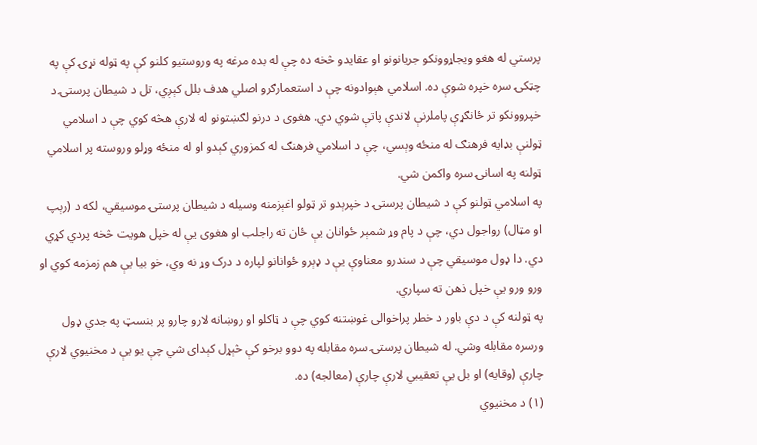پرستي له هغو ويجاړوونکو جريانونو او عقايدو څخه ده چې له بده مرغه په وروستيو کلنو کې په ټوله نړۍ کې په چټکۍ سره خپره شوې ده. اسلامي هېوادونه چې د استعمارګرو اصلي هدف بلل کېږي، تل د شیطان پرستۍ د خپروونکو تر ځانګړې پاملرنې لاندې پاتې شوي دي. هغوی د درنو لګښتونو له لارې هڅه کوي چې د اسلامي ټولنې بډایه فرهنګ له منځه وېسي، چې د اسلامي فرهنګ له کمزوري کېدو او له منځه وړلو وروسته پر اسلامي ټولنه په اسانۍ سره واکمن شي.
په اسلامي ټولنو کې د شیطان پرستۍ د خپرېدو تر ټولو اغېزمنه وسیله د شیطان پرستۍ موسیقي، لکه د (رېپ او مټال) رواجول دي، چې د پام وړ شمېر ځوانان یې ځان ته راجلب او هغوی یې له خپل هویت څخه پردي کړي دي. دا ډول موسیقي چې د سندرو معناوې یې د ډېرو ځوانانو لپاره د درک وړ نه وي، خو بیا یې هم زمزمه کوي او ورو ورو یې خپل ذهن ته سپاري.
په ټولنه کې د دې باور د خطر پراخوالی غوښتنه کوي چې د ټاکلو او روښانه لارو چارو پر بنسټ په جدي ډول ورسره مقابله وشي. له شیطان پرستۍ سره مقابله په دوو برخو کې څېړل کېدای شي چې يو يې د مخنیوي لارې چارې (وقایه) او بل يې تعقیبي لارې چارې (معالجه) ده.
(۱) د مخنیوي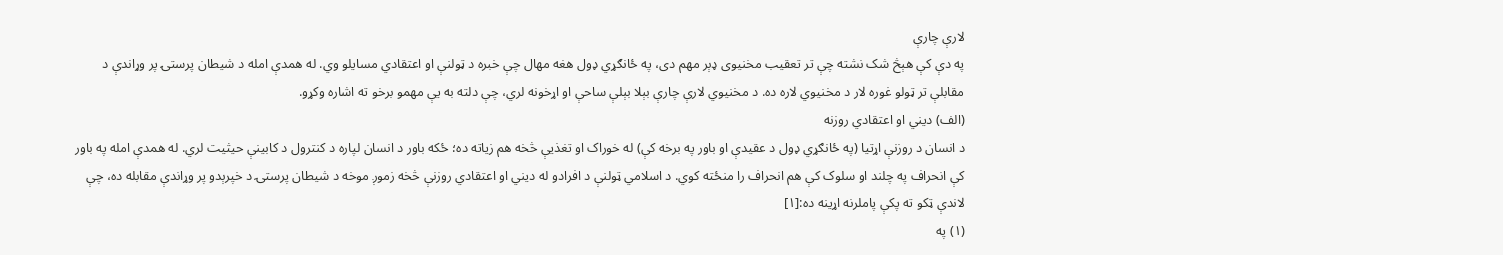لارې چارې
په دې کې هېڅ شک نشته چې تر تعقيب مخنيوی ډېر مهم دی، په ځانګړي ډول هغه مهال چې خبره د ټولنې او اعتقادي مسایلو وي. له همدې امله د شیطان پرستۍ پر وړاندې د مقابلې تر ټولو غوره لار د مخنیوي لاره ده. د مخنیوي لارې چارې بېلا بېلې ساحې او اړخونه لري، چې دلته به یې مهمو برخو ته اشاره وکړو.
(الف) دیني او اعتقادي روزنه
د انسان د روزنې اړتیا (په ځانګړي ډول د عقیدې او باور په برخه کې) له خوراک او تغذیې څخه هم زیاته ده؛ ځکه باور د انسان لپاره د کنترول د کابینې حیثیت لري. له همدې امله په باور کې انحراف په چلند او سلوک کې هم انحراف را منځته کوي. د اسلامي ټولنې د افرادو له دیني او اعتقادي روزنې څخه زموږ موخه د شیطان پرستۍ د خپرېدو پر وړاندې مقابله ده، چې لاندې ټکو ته پکې پاملرنه اړينه ده:[۱]
(۱) په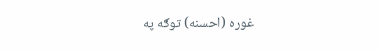غوره (احسنه) توګه په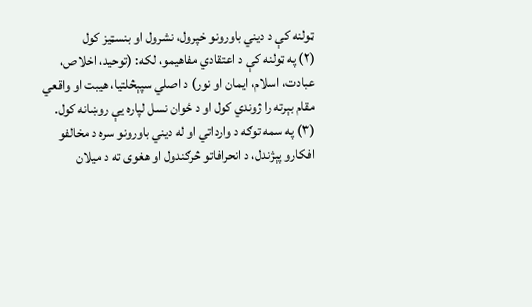ټولنه کې د دیني باورونو خپرول، نشرول او بنسټیز کول
(۲) په ټولنه کې د اعتقادي مفاهیمو، لکه: (توحید، اخلاص، عبادت، اسلام، ایمان او نور) د اصلي سپېڅلتیا، هیبت او واقعي مقام بېرته را ژوندي کول او د ځوان نسل لپاره یې روښانه کول.
(۳) په سمه توګه د وارداتي او له دیني باورونو سره د مخالفو افکارو پېژندل، د انحرافاتو څرګندول او هغوی ته د میلان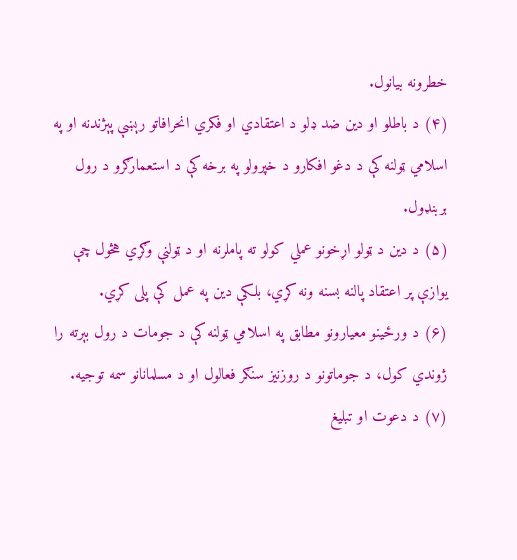خطرونه بیانول.
(۴) د باطلو او دین ضد ډلو د اعتقادي او فکري انحرافاتو رېښې پېژندنه او په اسلامي ټولنه کې د دغو افکارو د خپرولو په برخه کې د استعمارګرو د رول بربنډول.
(۵) د دین د ټولو اړخونو عملي کولو ته پاملرنه او د ټولنې وګړي هڅول چې یوازې پر اعتقاد پالنه بسنه ونه کړي، بلکې دین په عمل کې پلی کړي.
(۶) د ورځینو معیارونو مطابق په اسلامي ټولنه کې د جومات د رول بېرته را ژوندي کول، د جوماتونو د روزنیز سنګر فعالول او د مسلمانانو سمه توجیه.
(۷) د دعوت او تبلیغ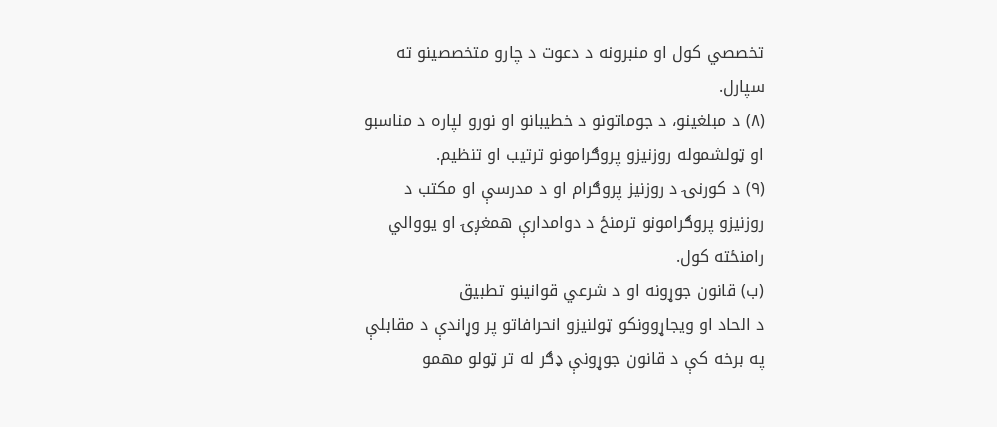تخصصي کول او منبرونه د دعوت د چارو متخصصینو ته سپارل.
(۸) د مبلغینو، د جوماتونو د خطیبانو او نورو لپاره د مناسبو او ټولشموله روزنیزو پروګرامونو ترتیب او تنظیم.
(۹) د کورنۍ د روزنیز پروګرام او د مدرسې او مکتب د روزنیزو پروګرامونو ترمنځ د دوامدارې همغږۍ او یووالي رامنځته کول.
(ب) قانون جوړونه او د شرعي قوانینو تطبیق
د الحاد او ویجاړوونکو ټولنیزو انحرافاتو پر وړاندې د مقابلې په برخه کې د قانون جوړونې ډګر له تر ټولو مهمو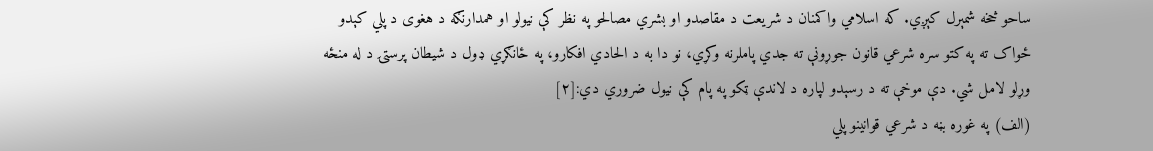ساحو څخه شمېرل کېږي. که اسلامي واکمنان د شریعت د مقاصدو او بشري مصالحو په نظر کې نیولو او همدارنګه د هغوی د پلي کېدو ځواک ته په کتو سره شرعي قانون جوړونې ته جدي پاملرنه وکړي، نو دا به د الحادي افکارو، په ځانګړي ډول د شیطان پرستۍ د له منځه وړلو لامل شي. دې موخې ته د رسېدو لپاره د لاندې ټکو په پام کې نيول ضروري دي:[۲]
(الف) په غوره بڼه د شرعي قوانینو پلي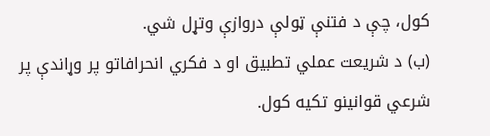کول، چې د فتنې ټولې دروازې وتړل شي.
(ب) د شریعت عملي تطبیق او د فکري انحرافاتو پر وړاندې پر شرعي قوانینو تکيه کول.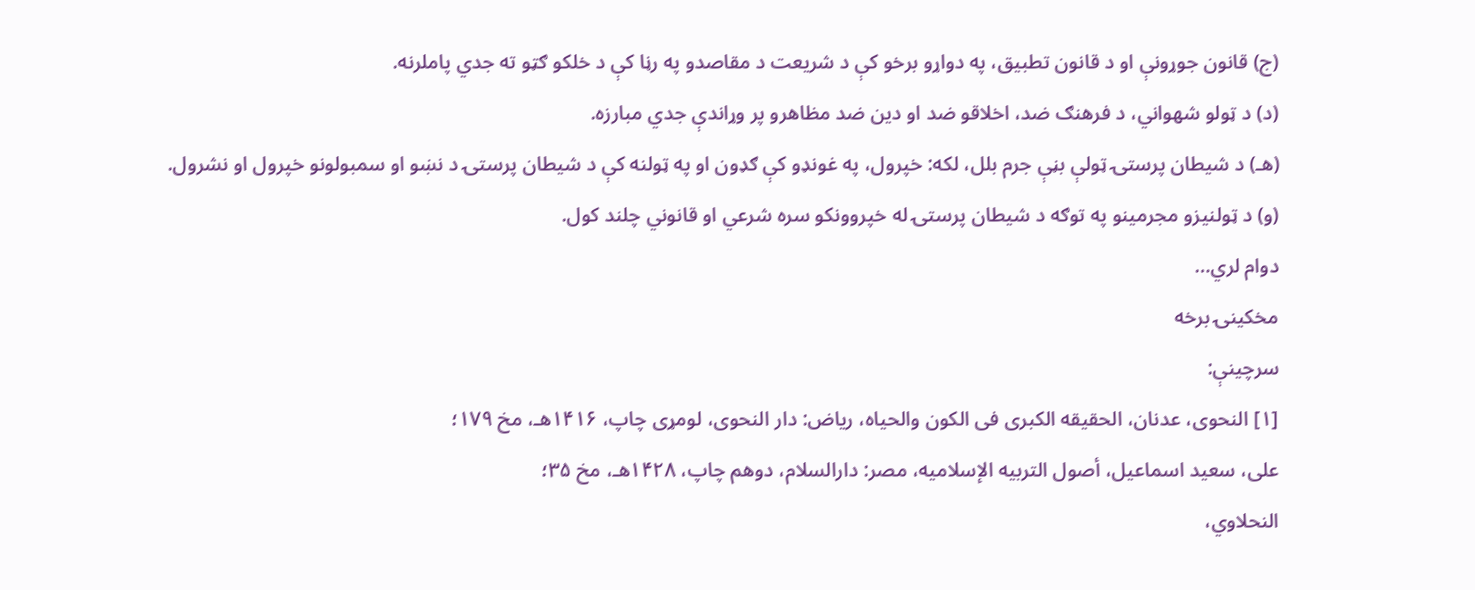(ج) قانون جوړونې او د قانون تطبیق، په دواړو برخو کې د شریعت د مقاصدو په رڼا کې د خلکو ګټو ته جدي پاملرنه.
(د) د ټولو شهواني، د فرهنګ ضد، اخلاقو ضد او دین ضد مظاهرو پر وړاندې جدي مبارزه.
(هـ) د شیطان پرستۍ ټولې بڼې جرم بلل، لکه: خپرول، په غونډو کې ګډون او په ټولنه کې د شیطان پرستۍ د نښو او سمبولونو خپرول او نشرول.
(و) د ټولنیزو مجرمینو په توګه د شیطان پرستۍ له خپروونکو سره شرعي او قانوني چلند کول.
دوام لري…
مخکینۍ برخه
سرچینې:
[۱] النحوی، عدنان، الحقیقه الکبری فی الکون والحیاه، ریاض: دار النحوی، لومړی چاپ، ۱۴۱۶هـ، مخ ۱۷۹؛
علی، سعید اسماعیل، أصول التربیه الإسلامیه، مصر: دارالسلام، دوهم چاپ، ۱۴۲۸هـ، مخ ۳۵؛
النحلاوي،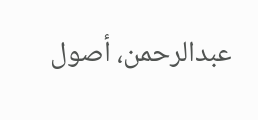عبدالرحمن، أصول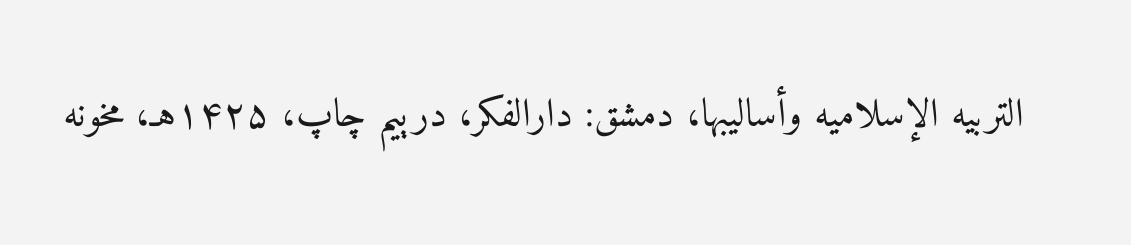التربیه الإسلامیه وأسالیبها، دمشق: دارالفکر، درېیم چاپ، ۱۴۲۵هـ، مخونه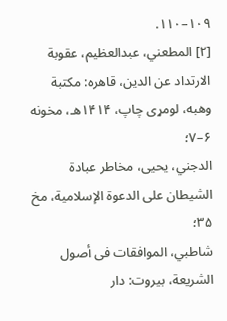۱۰۹–۱۱۰.
[۲] المطعني، عبدالعظیم، عقوبة الارتداد عن الدین، قاهره: مکتبة وهبه، لومړی چاپ، ۱۴۱۴هـ، مخونه ۶–۷؛
الدجني، یحیی، مخاطر عبادة الشیطان علی الدعوة الإسلامیة، مخ ۳۵؛
شاطبي، الموافقات فی أصول الشریعة، بیروت: دار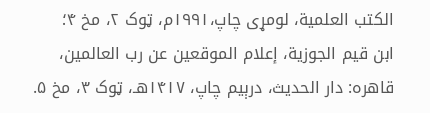الکتب العلمیة، لومړی چاپ،۱۹۹۱م، ټوک ۲، مخ ۴؛
ابن قیم الجوزیة، إعلام الموقعین عن رب العالمین، قاهره: دار الحدیث، درېیم چاپ، ۱۴۱۷هـ، ټوک ۳، مخ ۵.